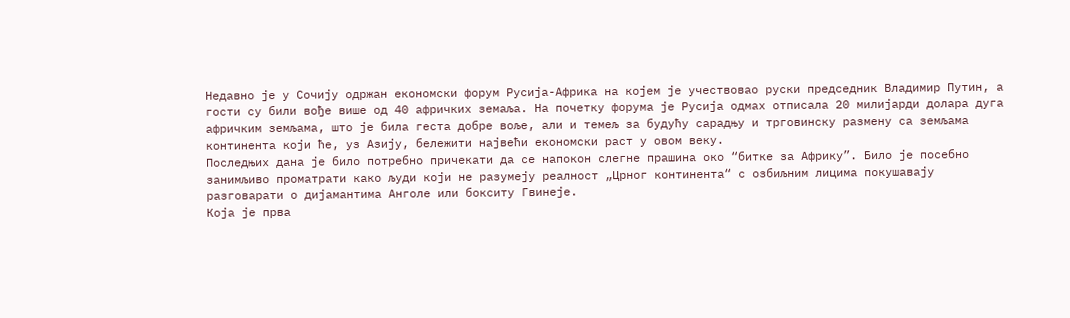Недавно је у Сочију одржан економски форум Русија-Африка на којем је учествовао руски председник Владимир Путин, а гости су били вође више од 40 афричких земаља. На почетку форума је Русија одмах отписала 20 милијарди долара дуга афричким земљама, што је била геста добре воље, али и темељ за будућу сарадњу и трговинску размену са земљама континента који ће, уз Азију, бележити највећи економски раст у овом веку.
Последњих дана је било потребно причекати да се напокон слегне прашина око “битке за Африку”. Било је посебно занимљиво проматрати како људи који не разумеју реалност „Црног континента“ с озбиљним лицима покушавају разговарати о дијамантима Анголе или бокситу Гвинеје.
Која је прва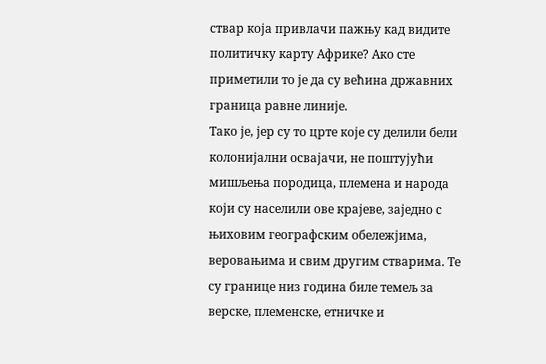ствар која привлачи пажњу кад видите политичку карту Африке? Ако сте приметили то је да су већина државних граница равне линије.
Тако је, јер су то црте које су делили бели колонијални освајачи, не поштујући мишљења породица, племена и народа који су населили ове крајеве, заједно с њиховим географским обележјима, веровањима и свим другим стварима. Те су границе низ година биле темељ за верске, племенске, етничке и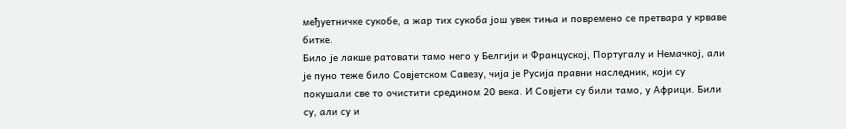међуетничке сукобе, а жар тих сукоба још увек тиња и повремено се претвара у крваве битке.
Било је лакше ратовати тамо него у Белгији и Француској, Португалу и Немачкој, али је пуно теже било Совјетском Савезу, чија је Русија правни наследник, који су покушали све то очистити средином 20 века. И Совјети су били тамо, у Африци. Били су, али су и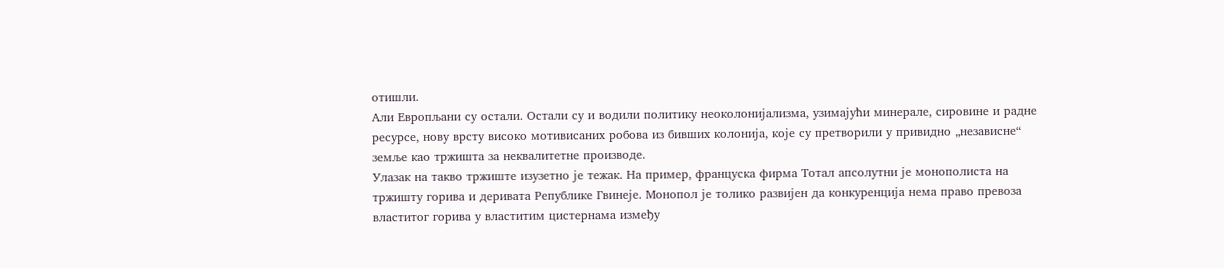отишли.
Али Европљани су остали. Остали су и водили политику неоколонијализма, узимајући минерале, сировине и радне ресурсе, нову врсту високо мотивисаних робова из бивших колонија, које су претворили у привидно „независне“ земље као тржишта за неквалитетне производе.
Улазак на такво тржиште изузетно је тежак. На пример, француска фирма Тотал апсолутни је монополиста на тржишту горива и деривата Републике Гвинеје. Монопол је толико развијен да конкуренција нема право превоза властитог горива у властитим цистернама између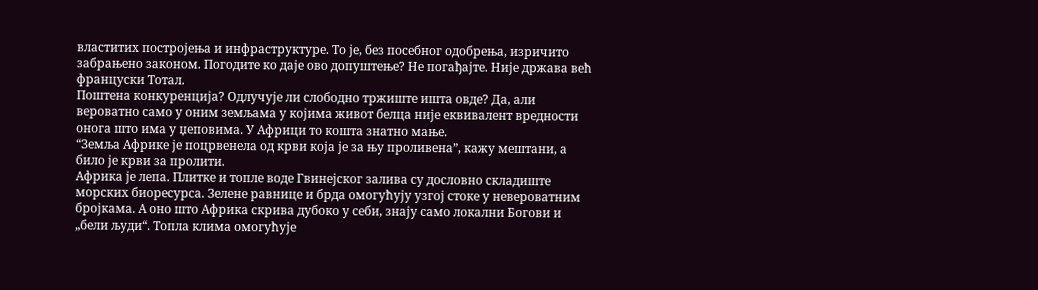властитих постројења и инфраструктуре. То је, без посебног одобрења, изричито забрањено законом. Погодите ко даје ово допуштење? Не погађајте. Није држава већ француски Тотал.
Поштена конкуренција? Одлучује ли слободно тржиште ишта овде? Да, али вероватно само у оним земљама у којима живот белца није еквивалент вредности онога што има у џеповима. У Африци то кошта знатно мање.
“Земља Африке је поцрвенела од крви која је за њу проливена”, кажу мештани, а било је крви за пролити.
Африка је лепа. Плитке и топле воде Гвинејског залива су дословно складиште морских биоресурса. Зелене равнице и брда омогућују узгој стоке у невероватним бројкама. А оно што Африка скрива дубоко у себи, знају само локални Богови и „бели људи“. Топла клима омогућује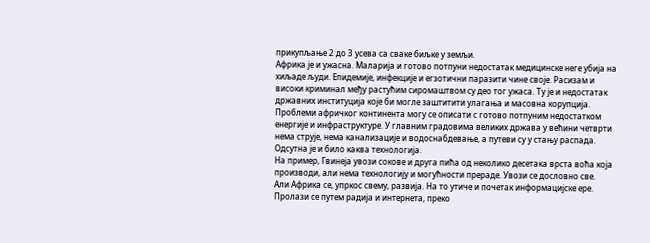прикупљање 2 до 3 усева са сваке биљке у земљи.
Африка је и ужасна. Маларија и готово потпуни недостатак медицинске неге убија на хиљаде људи. Епидемије, инфекције и егзотични паразити чине своје. Расизам и високи криминал међу растућим сиромаштвом су део тог ужаса. Ту је и недостатак државних институција које би могле заштитити улагања и масовна корупција.
Проблеми афричког континента могу се описати с готово потпуним недостатком енергије и инфраструктуре. У главним градовима великих држава у већини четврти нема струје, нема канализације и водоснабдевање, а путеви су у стању распада. Одсутна је и било каква технологија.
На пример, Гвинеја увози сокове и друга пића од неколико десетака врста воћа која производи, али нема технологију и могућности прераде. Увози се дословно све.
Али Африка се, упркос свему, развија. На то утиче и почетак информацијске ере. Пролази се путем радија и интернета, преко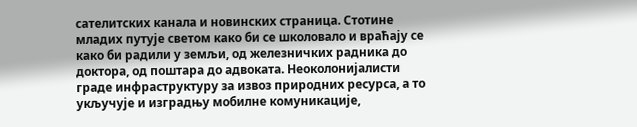сателитских канала и новинских страница. Стотине младих путује светом како би се школовало и враћају се како би радили у земљи, од железничких радника до доктора, од поштара до адвоката. Неоколонијалисти граде инфраструктуру за извоз природних ресурса, а то укључује и изградњу мобилне комуникације,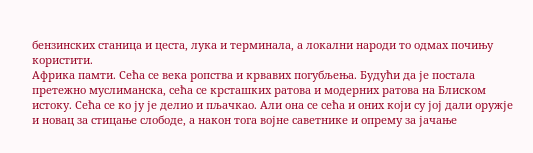бензинских станица и цеста, лука и терминала, а локални народи то одмах почињу користити.
Африка памти. Сећа се века ропства и крвавих погубљења. Будући да је постала претежно муслиманска, сећа се крсташких ратова и модерних ратова на Блиском истоку. Сећа се ко ју је делио и пљачкао. Али она се сећа и оних који су јој дали оружје и новац за стицање слободе, а након тога војне саветнике и опрему за јачање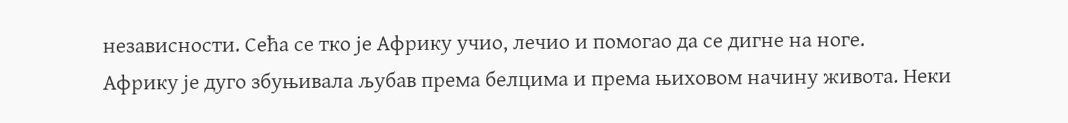независности. Сећа се тко је Африку учио, лечио и помогао да се дигне на ноге.
Африку је дуго збуњивала љубав према белцима и према њиховом начину живота. Неки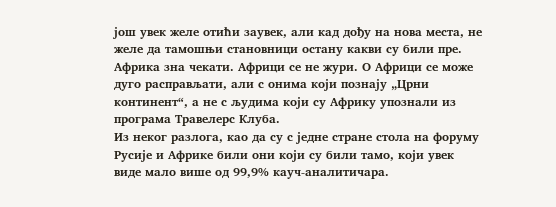још увек желе отићи заувек, али кад дођу на нова места, не желе да тамошњи становници остану какви су били пре.
Африка зна чекати. Африци се не жури. О Африци се може дуго расправљати, али с онима који познају „Црни континент“, а не с људима који су Африку упознали из програма Травелерс Клуба.
Из неког разлога, као да су с једне стране стола на форуму Русије и Африке били они који су били тамо, који увек виде мало више од 99,9% кауч-аналитичара.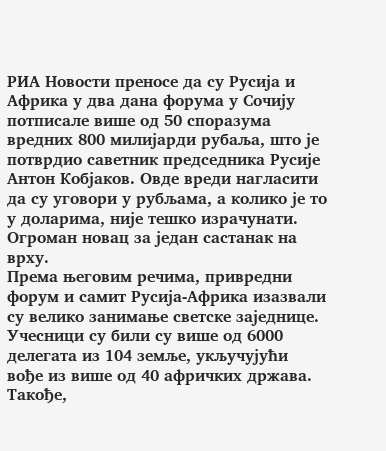РИА Новости преносе да су Русија и Африка у два дана форума у Сочију потписале више од 50 споразума вредних 800 милијарди рубаља, што је потврдио саветник председника Русије Антон Кобјаков. Овде вреди нагласити да су уговори у рубљама, а колико је то у доларима, није тешко израчунати. Огроман новац за један састанак на врху.
Према његовим речима, привредни форум и самит Русија-Африка изазвали су велико занимање светске заједнице. Учесници су били су више од 6000 делегата из 104 земље, укључујући вође из више од 40 афричких држава. Такође,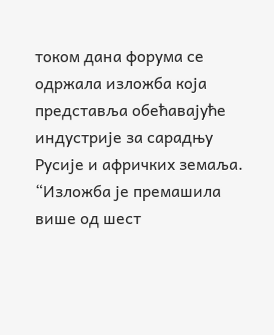током дана форума се одржала изложба која представља обећавајуће индустрије за сарадњу Русије и афричких земаља.
“Изложба је премашила више од шест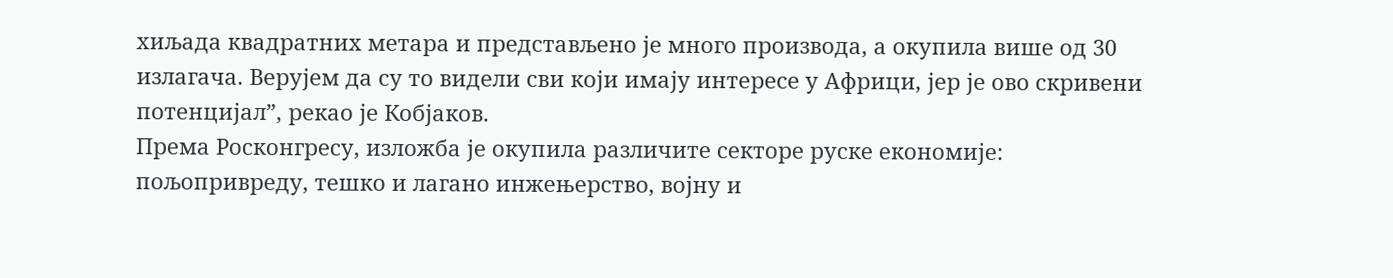хиљада квадратних метара и представљено је много производа, а окупила више од 30 излагача. Верујем да су то видели сви који имају интересе у Африци, јер је ово скривени потенцијал”, рекао је Кобјаков.
Према Росконгресу, изложба је окупила различите секторе руске економије: пољопривреду, тешко и лагано инжењерство, војну и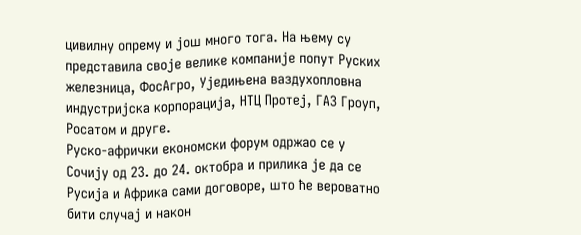цивилну опрему и још много тога. На њему су представила своје велике компаније попут Руских железница, ФосАгро, Уједињена ваздухопловна индустријска корпорација, НТЦ Протеј, ГАЗ Гроуп, Росатом и друге.
Руско-афрички економски форум одржао се у Сочију од 23. до 24. октобра и прилика је да се Русија и Африка сами договоре, што ће вероватно бити случај и након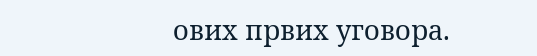ових првих уговора.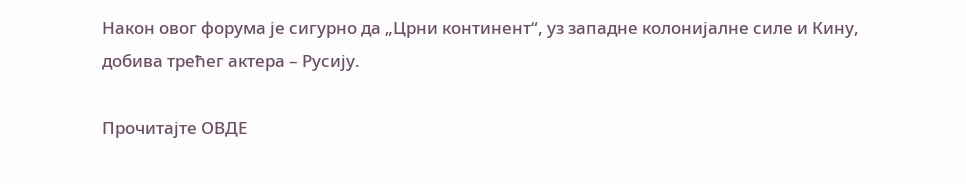Након овог форума је сигурно да „Црни континент“, уз западне колонијалне силе и Кину, добива трећег актера – Русију.

Прочитајте ОВДЕ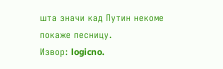шта значи кад Путин некоме покаже песницу.
Извор: logicno.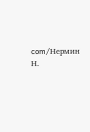com/Нермин Н.